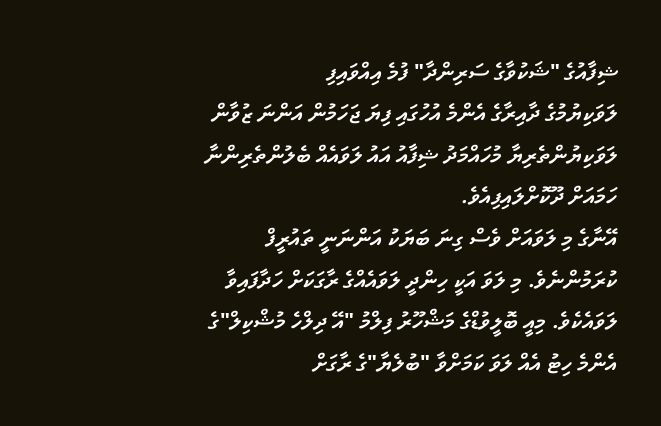ޝިފާއުގެ "ޝަކުވާގެ ސަރިންދާ" ފުމެ އިއްވައިފި
ލަވަކިޔުމުގެ ދާއިރާގެ އެންމެ އުހުގައި ފިޔަ ޖަހަމުން އަންނަ ޒުވާން ލަވަކިޔުންތެރިޔާ މުހައްމަދު ޝިފާއު އައު ލަވައެއް ބެލުންތެރިންނާ ހަމައަށް ދޫކޮށްލައިފިއެވެ.
އޭނާގެ މި ލަވައަށް ވެސް ގިނަ ބަޔަކު އަންނަނީ ތައުރީފް ކުރަމުންނެވެ. މި ލަވަ އަކީ ހިންދީ ލަވައެއްގެ ރާގަކަށް ހަދާފައިވާ ލަވައެކެވެ. މިއީ ބޮލީވުޑްގެ މަޝްހޫރު ފިލްމު "އޭ ދިލްހެ މުޝްކިލް"ގެ އެންމެ ހިޓު އެއް ލަވަ ކަމަށްވާ "ބުލެޔާ"ގެ ރާގަށް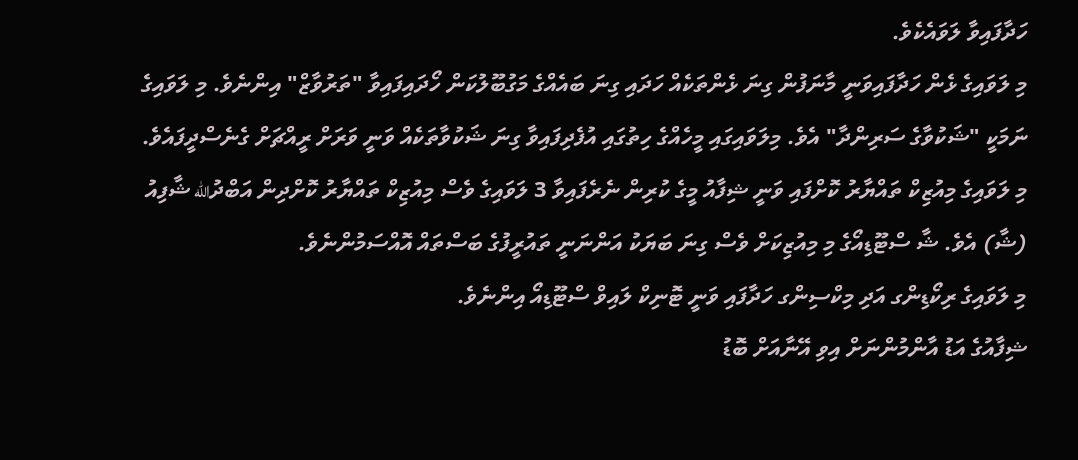ހަދާފައިވާ ލަވައެކެވެ.
މި ލަވައިގެ ޅެން ހަދާފައިވަނީ މާނަފުން ގިނަ ޅެންތަކެއް ހަދައި ގިނަ ބައެއްގެ މަގުބޫލުކަން ހޯދައިފައިވާ "ތަރުވާޒް" އިންނެވެ. މި ލަވައިގެ ނަމަކީ "ޝަކުވާގެ ސަރިންދާ" އެވެ. މިލަވައިގައި މީހެއްގެ ހިތުގައި އުފެދިފައިވާ ގިނަ ޝަކުވާތަކެއް ވަނީ ވަރަށް ރީއްޗަށް ގެނެސްދީފައެވެ.
މި ލަވައިގެ މިއުޒިކް ތައްޔާރު ކޮށްފައި ވަނީ ޝިފާއު މީގެ ކުރިން ނެރެފައިވާ 3 ލަވައިގެ ވެސް މިއުޒިކް ތައްޔާރު ކޮށްދިން އަބްދުالله ޝާފިއު (ޝާ) އެވެ. ޝާ ސްޓޫޑިއޯގެ މި މިއުޒިކަށް ވެސް ގިނަ ބަޔަކު އަންނަނީ ތައުރީފުގެ ބަސްތައް އޮއްސަމުންނެވެ.
މި ލަވައިގެ ރިކޯޑިންގ އަދި މިކްސިންގ ހަދާފައި ވަނީ ޓޮނިކް ލައިވް ސްޓޫޑިއޯ އިންނެވެ.
ޝިފާއުގެ އަޑު އާންމުންނަށް އިވި އޭނާއަށް ބޮޑު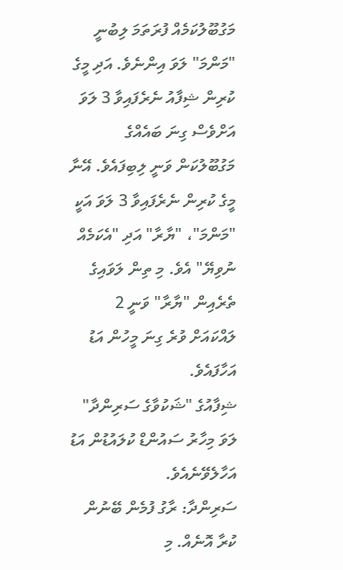މަގުބޫލުކަމެއް ފުރަތަމަ ލިބުނީ "މަންމަ" ލަވަ އިންނެވެ. އަދި މީގެ ކުރިން ޝިފާއު ނެރެފައިވާ 3 ލަވަ އަށްވެސް ގިނަ ބައެއްގެ މަގުބޫލުކަން ވަނީ ލިބިފައެވެ. އޭނާ މީގެ ކުރިން ނެރެފައިވާ 3 ލަވަ އަކީ "މަންމަ"، "ޔާރާ" އަދި "އެކަމެއް ނުވިޔޭ" އެވެ. މި ތިން ލަވައިގެ ތެރެއިން "ޔާރާ" ވަނީ 2 ލައްކައަށް ވުރެ ގިނަ މީހުން އަޑު އަހާފައެވެ.
ޝިފާއުގެ "ޝަކުވާގެ ސަރިންދާ" ލަވަ މިހާރު ސައުންޑް ކުލައުޑުން އަޑު އަހާލެވޭނެއެވެ.
ސަރިންދާ: ރާގު ފުމެން ބޭނުން ކުރާ އޮނެއް. މި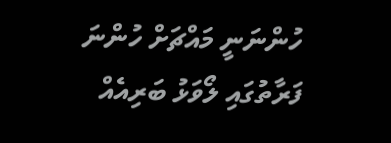ހުންނަނީ މައްޗަށް ހުންނަ ފަރާތުގައި ލޯވަޅު ބަރިއެއް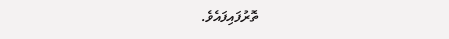ތޮރުފައިފައެވެ.